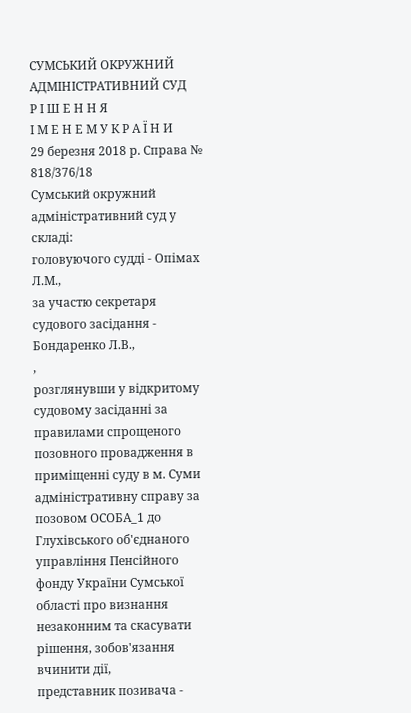СУМСЬКИЙ ОКРУЖНИЙ АДМІНІСТРАТИВНИЙ СУД
Р І Ш Е Н Н Я
І М Е Н Е М У К Р А Ї Н И
29 березня 2018 р. Справа № 818/376/18
Сумський окружний адміністративний суд у складі:
головуючого судді - Опімах Л.М.,
за участю секретаря судового засідання - Бондаренко Л.В.,
,
розглянувши у відкритому судовому засіданні за правилами спрощеного позовного провадження в приміщенні суду в м. Суми адміністративну справу за позовом ОСОБА_1 до Глухівського об'єднаного управління Пенсійного фонду України Сумської області про визнання незаконним та скасувати рішення, зобов'язання вчинити дії,
представник позивача -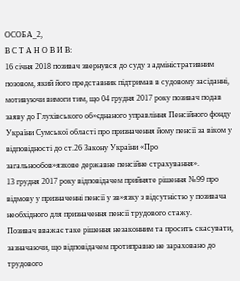ОСОБА_2,
В С Т А Н О В И В:
16 січня 2018 позивач звернувся до суду з адміністративним позовом, який його представник підтримав в судовому засіданні, мотивуючи вимоги тим, що 04 грудня 2017 року позивач подав заяву до Глухівського об»єднаного управління Пенсійного фонду України Сумської області про призначення йому пенсії за віком у відповідності до ст.26 Закону України «Про загальнообов»язкове державне пенсійне страхування».
13 грудня 2017 року відповідачем прийняте рішення №99 про відмову у призначенні пенсії у зв»язку з відсутністю у позивача необхідного для призначення пенсії трудового стажу.
Позивач вважає таке рішення незаконним та просить скасувати, зазначаючи, що відповідачем протиправно не зараховано до трудового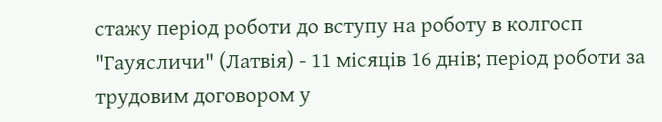стажу період роботи до вступу на роботу в колгосп "Гауясличи" (Латвія) - 11 місяців 16 днів; період роботи за трудовим договором у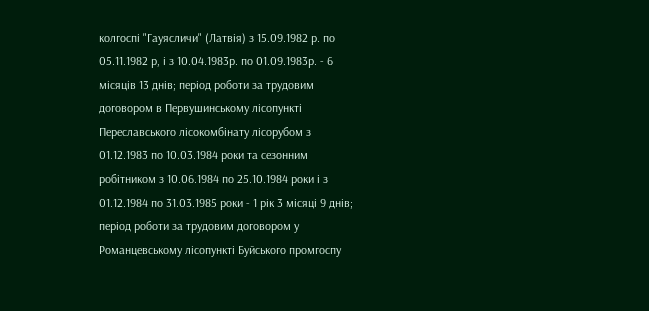колгоспі "Гауясличи" (Латвія) з 15.09.1982 р. по 05.11.1982 р, і з 10.04.1983р. по 01.09.1983р. - 6 місяців 13 днів; період роботи за трудовим договором в Первушинському лісопункті Переславського лісокомбінату лісорубом з 01.12.1983 по 10.03.1984 роки та сезонним робітником з 10.06.1984 по 25.10.1984 роки і з 01.12.1984 по 31.03.1985 роки - 1 рік 3 місяці 9 днів; період роботи за трудовим договором у Романцевському лісопункті Буйського промгоспу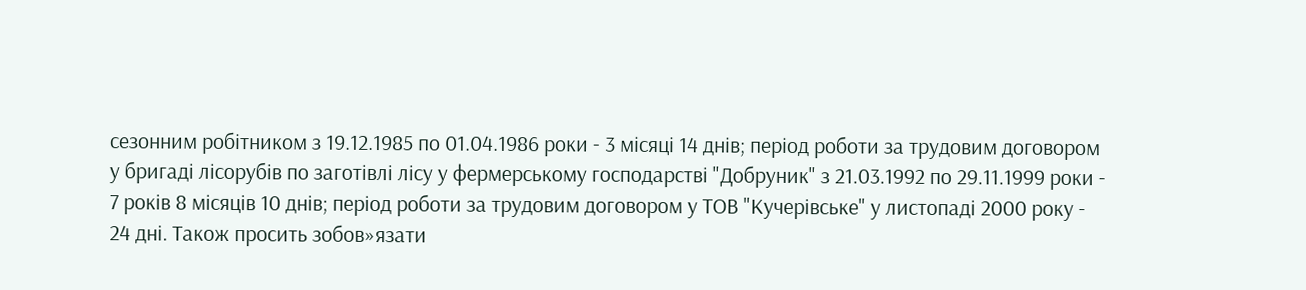сезонним робітником з 19.12.1985 по 01.04.1986 роки - 3 місяці 14 днів; період роботи за трудовим договором у бригаді лісорубів по заготівлі лісу у фермерському господарстві "Добруник" з 21.03.1992 по 29.11.1999 роки - 7 років 8 місяців 10 днів; період роботи за трудовим договором у ТОВ "Кучерівське" у листопаді 2000 року - 24 дні. Також просить зобов»язати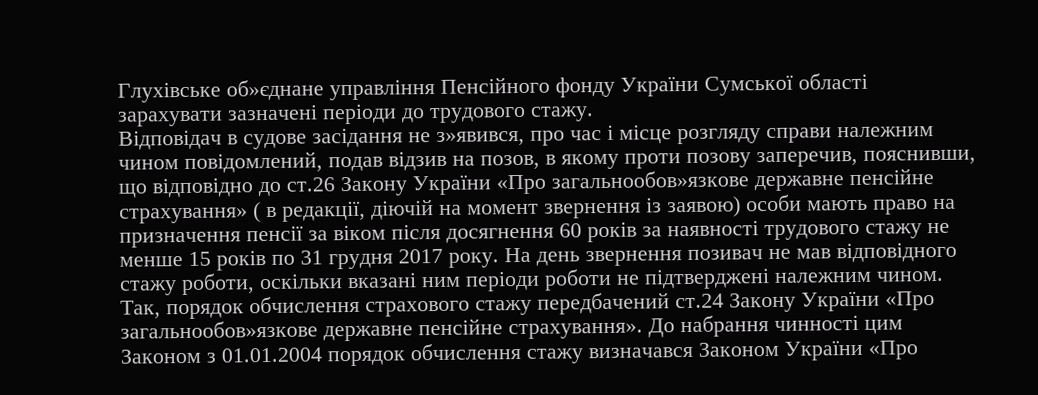Глухівське об»єднане управління Пенсійного фонду України Сумської області зарахувати зазначені періоди до трудового стажу.
Відповідач в судове засідання не з»явився, про час і місце розгляду справи належним чином повідомлений, подав відзив на позов, в якому проти позову заперечив, пояснивши, що відповідно до ст.26 Закону України «Про загальнообов»язкове державне пенсійне страхування» ( в редакції, діючій на момент звернення із заявою) особи мають право на призначення пенсії за віком після досягнення 60 років за наявності трудового стажу не менше 15 років по 31 грудня 2017 року. На день звернення позивач не мав відповідного стажу роботи, оскільки вказані ним періоди роботи не підтверджені належним чином.
Так, порядок обчислення страхового стажу передбачений ст.24 Закону України «Про загальнообов»язкове державне пенсійне страхування». До набрання чинності цим Законом з 01.01.2004 порядок обчислення стажу визначався Законом України «Про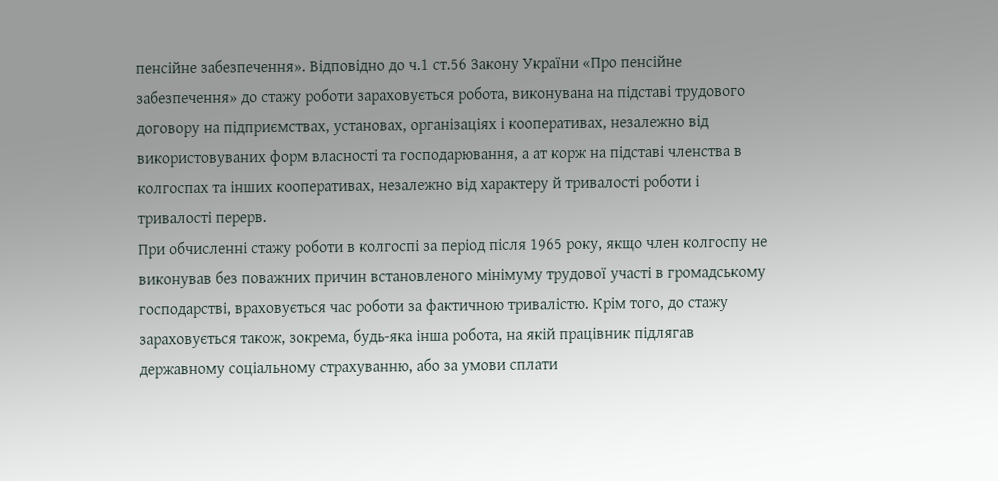пенсійне забезпечення». Відповідно до ч.1 ст.56 Закону України «Про пенсійне забезпечення» до стажу роботи зараховується робота, виконувана на підставі трудового договору на підприємствах, установах, організаціях і кооперативах, незалежно від використовуваних форм власності та господарювання, а ат корж на підставі членства в колгоспах та інших кооперативах, незалежно від характеру й тривалості роботи і тривалості перерв.
При обчисленні стажу роботи в колгоспі за період після 1965 року, якщо член колгоспу не виконував без поважних причин встановленого мінімуму трудової участі в громадському господарстві, враховується час роботи за фактичною тривалістю. Крім того, до стажу зараховується також, зокрема, будь-яка інша робота, на якій працівник підлягав державному соціальному страхуванню, або за умови сплати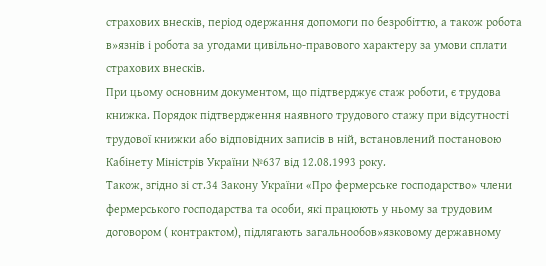страхових внесків, період одержання допомоги по безробіттю, а також робота в»язнів і робота за угодами цивільно-правового характеру за умови сплати страхових внесків.
При цьому основним документом, що підтверджує стаж роботи, є трудова книжка. Порядок підтвердження наявного трудового стажу при відсутності трудової книжки або відповідних записів в ній, встановлений постановою Кабінету Міністрів України №637 від 12.08.1993 року.
Також, згідно зі ст.34 Закону України «Про фермерське господарство» члени фермерського господарства та особи, які працюють у ньому за трудовим договором ( контрактом), підлягають загальнообов»язковому державному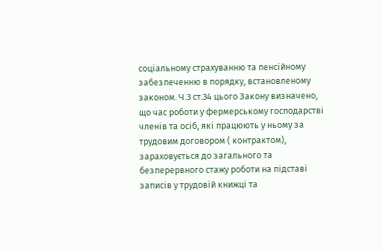соціальному страхуванню та пенсійному забезпеченню в порядку, встановленому законом. Ч.3 ст.34 цього Закону визначено, що час роботи у фермерському господарстві членів та осіб, які працюють у ньому за трудовим договором ( контрактом), зараховується до загального та безперервного стажу роботи на підставі записів у трудовій книжці та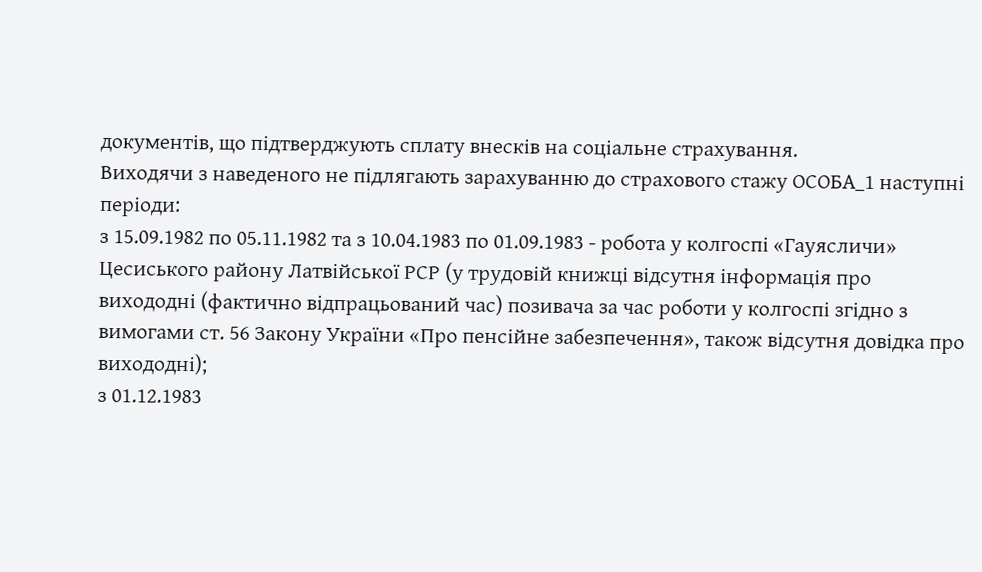документів, що підтверджують сплату внесків на соціальне страхування.
Виходячи з наведеного не підлягають зарахуванню до страхового стажу ОСОБА_1 наступні періоди:
з 15.09.1982 по 05.11.1982 та з 10.04.1983 по 01.09.1983 - робота у колгоспі «Гауясличи» Цесиського району Латвійської РСР (у трудовій книжці відсутня інформація про вихододні (фактично відпрацьований час) позивача за час роботи у колгоспі згідно з вимогами ст. 56 Закону України «Про пенсійне забезпечення», також відсутня довідка про вихододні);
з 01.12.1983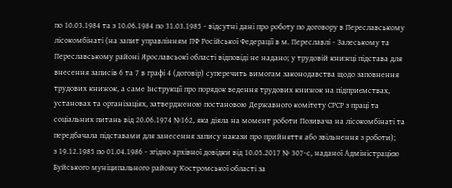по 10.03.1984 та з 10.06.1984 по 31.03.1985 - відсутні дані про роботу по договору в Переславському лісокомбінаті (на запит управлінням ПФ Російської Федерації в м. Переславлі - Залеському та Переславському районі Ярославсьокї області відповіді не надано; у трудовій книжці підстава для внесення записів 6 та 7 в графі 4 (договір) суперечить вимогам законодавства щодо заповнення трудових книжок, а саме Інструкції про порядок ведення трудових книжок на підприємствах, установах та організаціях, затвердженою постановою Державного комітету СРСР з праці та соціальних питань від 20.06.1974 №162, яка діяла на момент роботи Позивача на лісокомбінаті та передбачала підставами для занесення запису накази про прийняття або звільнення з роботи);
з 19.12.1985 по 01.04.1986 - згідно архівної довідки від 10.05.2017 № 307-с, наданої Адміністрацією Буйського муніципального району Костромської області за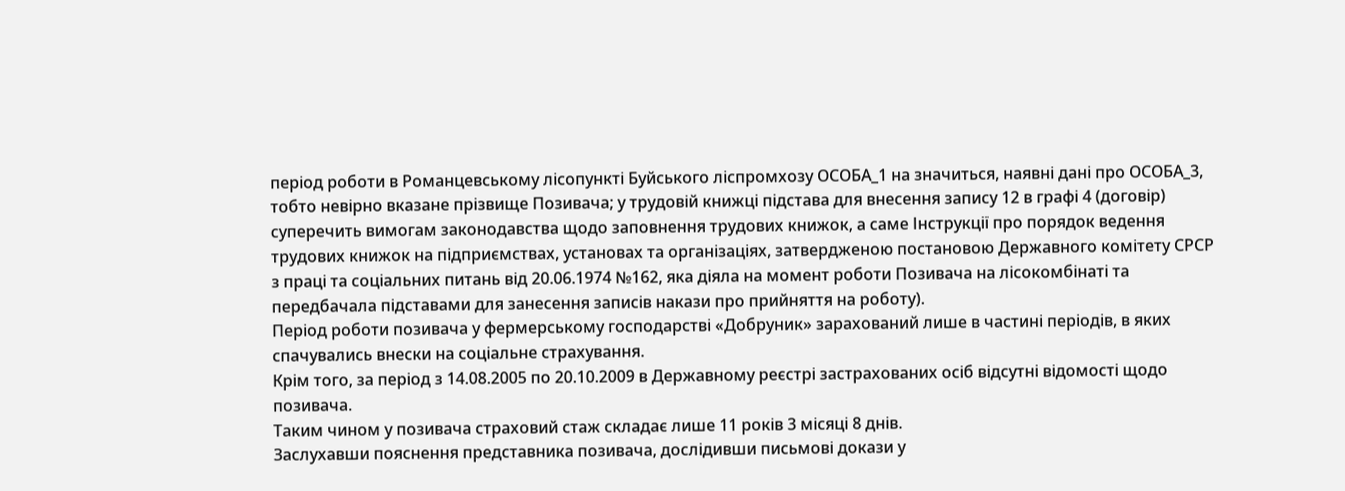період роботи в Романцевському лісопункті Буйського ліспромхозу ОСОБА_1 на значиться, наявні дані про ОСОБА_3, тобто невірно вказане прізвище Позивача; у трудовій книжці підстава для внесення запису 12 в графі 4 (договір) суперечить вимогам законодавства щодо заповнення трудових книжок, а саме Інструкції про порядок ведення трудових книжок на підприємствах, установах та організаціях, затвердженою постановою Державного комітету СРСР з праці та соціальних питань від 20.06.1974 №162, яка діяла на момент роботи Позивача на лісокомбінаті та передбачала підставами для занесення записів накази про прийняття на роботу).
Період роботи позивача у фермерському господарстві «Добруник» зарахований лише в частині періодів, в яких спачувались внески на соціальне страхування.
Крім того, за період з 14.08.2005 по 20.10.2009 в Державному реєстрі застрахованих осіб відсутні відомості щодо позивача.
Таким чином у позивача страховий стаж складає лише 11 років 3 місяці 8 днів.
Заслухавши пояснення представника позивача, дослідивши письмові докази у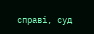справі, суд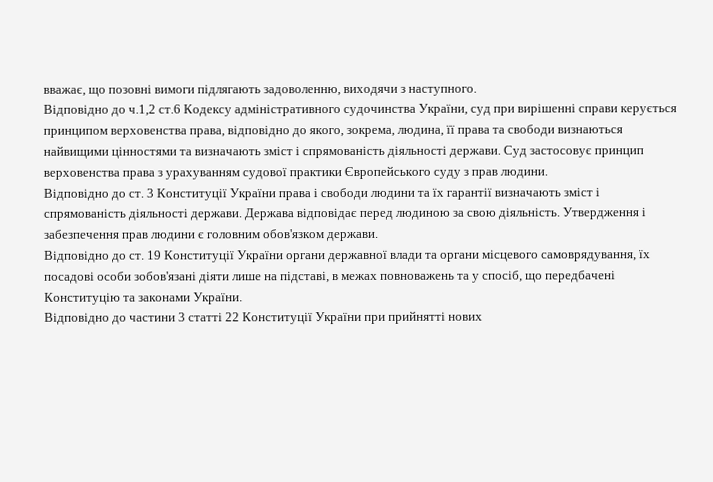вважає, що позовні вимоги підлягають задоволенню, виходячи з наступного.
Відповідно до ч.1,2 ст.6 Кодексу адміністративного судочинства України, суд при вирішенні справи керується принципом верховенства права, відповідно до якого, зокрема, людина, її права та свободи визнаються найвищими цінностями та визначають зміст і спрямованість діяльності держави. Суд застосовує принцип верховенства права з урахуванням судової практики Європейського суду з прав людини.
Відповідно до ст. 3 Конституції України права і свободи людини та їх гарантії визначають зміст і спрямованість діяльності держави. Держава відповідає перед людиною за свою діяльність. Утвердження і забезпечення прав людини є головним обов'язком держави.
Відповідно до ст. 19 Конституції України органи державної влади та органи місцевого самоврядування, їх посадові особи зобов'язані діяти лише на підставі, в межах повноважень та у спосіб, що передбачені Конституцію та законами України.
Відповідно до частини 3 статті 22 Конституції України при прийнятті нових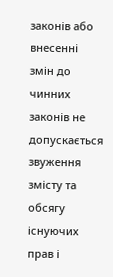законів або внесенні змін до чинних законів не допускається звуження змісту та обсягу існуючих прав і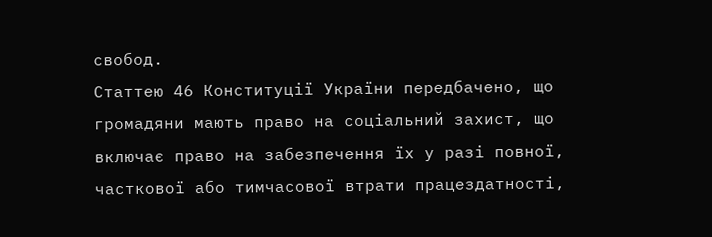свобод.
Статтею 46 Конституції України передбачено, що громадяни мають право на соціальний захист, що включає право на забезпечення їх у разі повної, часткової або тимчасової втрати працездатності,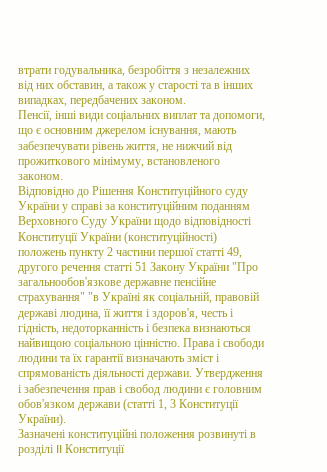втрати годувальника, безробіття з незалежних від них обставин, а також у старості та в інших випадках, передбачених законом.
Пенсії, інші види соціальних виплат та допомоги, що є основним джерелом існування, мають забезпечувати рівень життя, не нижчий від прожиткового мінімуму, встановленого законом.
Відповідно до Рішення Конституційного суду України у справі за конституційним поданням Верховного Суду України щодо відповідності Конституції України (конституційності) положень пункту 2 частини першої статті 49, другого речення статті 51 Закону України "Про загальнообов'язкове державне пенсійне страхування" "в Україні як соціальній, правовій державі людина, її життя і здоров'я, честь і гідність, недоторканність і безпека визнаються найвищою соціальною цінністю. Права і свободи людини та їх гарантії визначають зміст і спрямованість діяльності держави. Утвердження і забезпечення прав і свобод людини є головним обов'язком держави (статті 1, 3 Конституції України).
Зазначені конституційні положення розвинуті в розділі II Конституції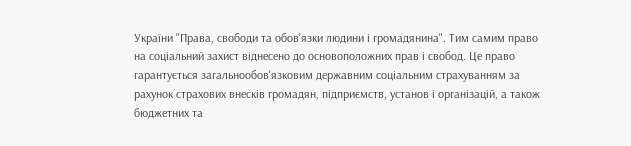України "Права, свободи та обов'язки людини і громадянина". Тим самим право на соціальний захист віднесено до основоположних прав і свобод. Це право гарантується загальнообов'язковим державним соціальним страхуванням за рахунок страхових внесків громадян, підприємств, установ і організацій, а також бюджетних та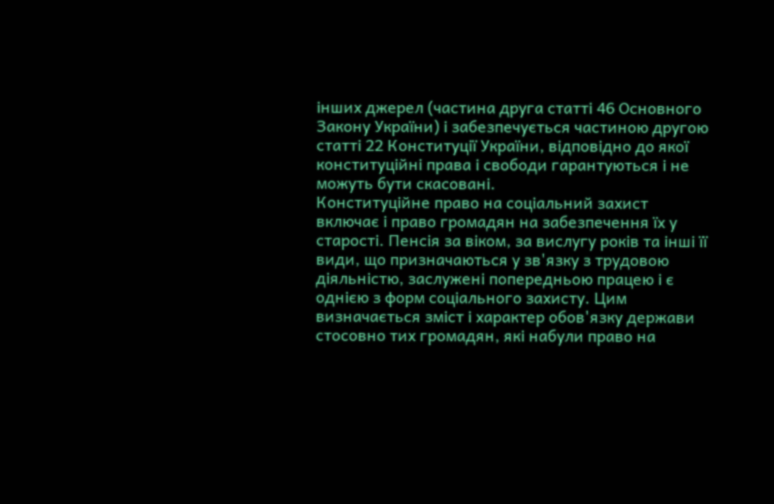інших джерел (частина друга статті 46 Основного Закону України) і забезпечується частиною другою статті 22 Конституції України, відповідно до якої конституційні права і свободи гарантуються і не можуть бути скасовані.
Конституційне право на соціальний захист включає і право громадян на забезпечення їх у старості. Пенсія за віком, за вислугу років та інші її види, що призначаються у зв'язку з трудовою діяльністю, заслужені попередньою працею і є однією з форм соціального захисту. Цим визначається зміст і характер обов'язку держави стосовно тих громадян, які набули право на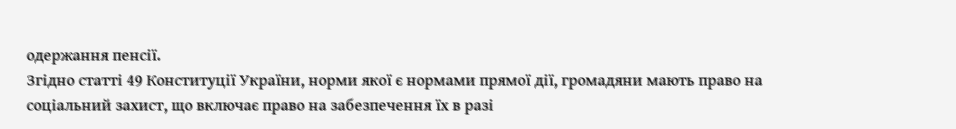одержання пенсії.
Згідно статті 49 Конституції України, норми якої є нормами прямої дії, громадяни мають право на соціальний захист, що включає право на забезпечення їх в разі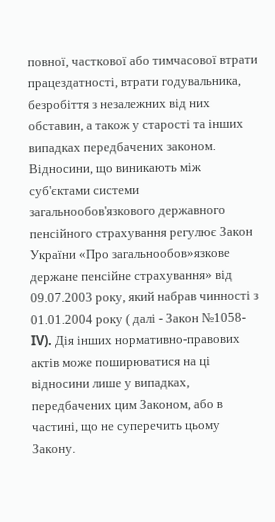повної, часткової або тимчасової втрати працездатності, втрати годувальника, безробіття з незалежних від них обставин, а також у старості та інших випадках передбачених законом.
Відносини, що виникають між суб'єктами системи загальнообов'язкового державного пенсійного страхування регулює Закон України «Про загальнообов»язкове держане пенсійне страхування» від 09.07.2003 року, який набрав чинності з 01.01.2004 року ( далі - Закон №1058-IV). Дія інших нормативно-правових актів може поширюватися на ці відносини лише у випадках, передбачених цим Законом, або в частині, що не суперечить цьому Закону.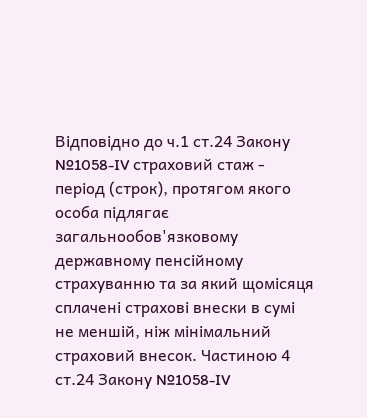Відповідно до ч.1 ст.24 Закону №1058-IV страховий стаж - період (строк), протягом якого особа підлягає загальнообов'язковому державному пенсійному страхуванню та за який щомісяця сплачені страхові внески в сумі не меншій, ніж мінімальний страховий внесок. Частиною 4 ст.24 Закону №1058-IV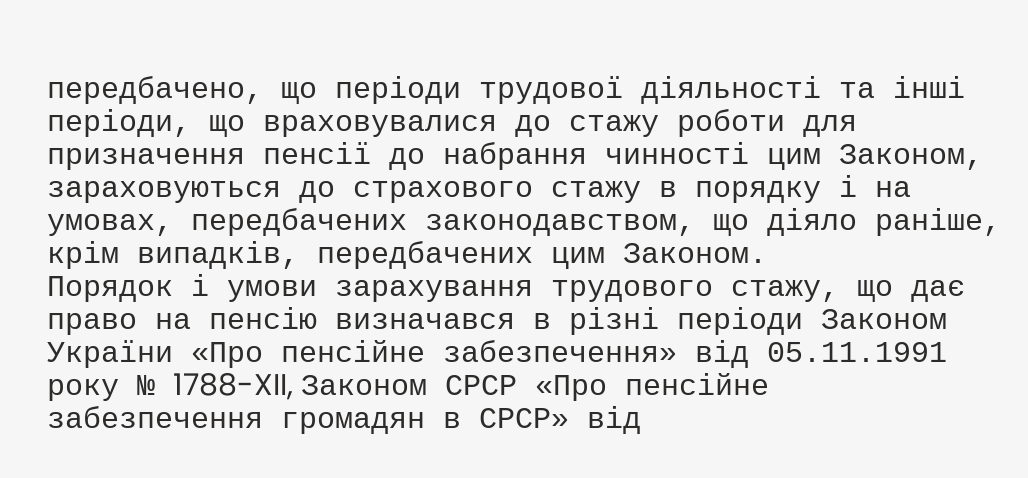передбачено, що періоди трудової діяльності та інші періоди, що враховувалися до стажу роботи для призначення пенсії до набрання чинності цим Законом, зараховуються до страхового стажу в порядку і на умовах, передбачених законодавством, що діяло раніше, крім випадків, передбачених цим Законом.
Порядок і умови зарахування трудового стажу, що дає право на пенсію визначався в різні періоди Законом України «Про пенсійне забезпечення» від 05.11.1991 року № 1788-XII, Законом СРСР «Про пенсійне забезпечення громадян в СРСР» від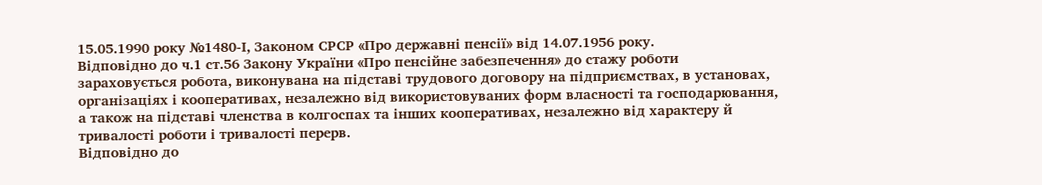15.05.1990 року №1480-І, Законом СРСР «Про державні пенсії» від 14.07.1956 року.
Відповідно до ч.1 ст.56 Закону України «Про пенсійне забезпечення» до стажу роботи зараховується робота, виконувана на підставі трудового договору на підприємствах, в установах, організаціях і кооперативах, незалежно від використовуваних форм власності та господарювання, а також на підставі членства в колгоспах та інших кооперативах, незалежно від характеру й тривалості роботи і тривалості перерв.
Відповідно до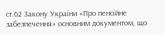ст.62 Закону України «Про пенсійне забезпечення» основним документом, що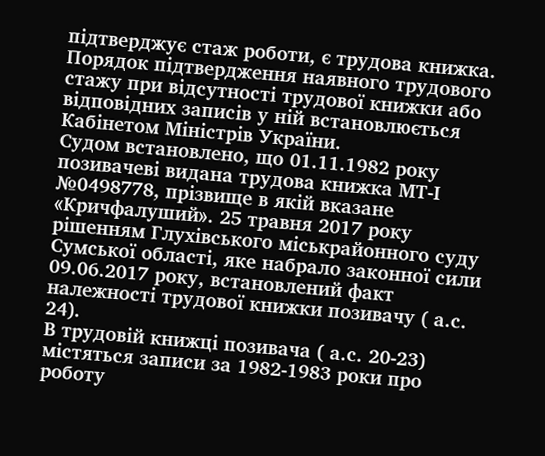підтверджує стаж роботи, є трудова книжка. Порядок підтвердження наявного трудового стажу при відсутності трудової книжки або відповідних записів у ній встановлюється Кабінетом Міністрів України.
Судом встановлено, що 01.11.1982 року позивачеві видана трудова книжка МТ-І №0498778, прізвище в якій вказане «Кричфалуший». 25 травня 2017 року рішенням Глухівського міськрайонного суду Сумської області, яке набрало законної сили 09.06.2017 року, встановлений факт належності трудової книжки позивачу ( а.с. 24).
В трудовій книжці позивача ( а.с. 20-23) містяться записи за 1982-1983 роки про роботу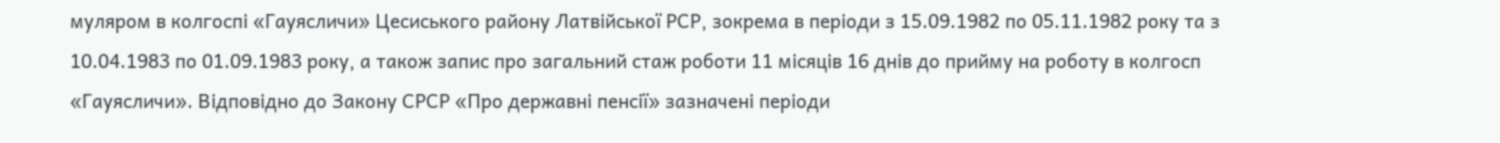муляром в колгоспі «Гауясличи» Цесиського району Латвійської РСР, зокрема в періоди з 15.09.1982 по 05.11.1982 року та з 10.04.1983 по 01.09.1983 року, а також запис про загальний стаж роботи 11 місяців 16 днів до прийму на роботу в колгосп «Гауясличи». Відповідно до Закону СРСР «Про державні пенсії» зазначені періоди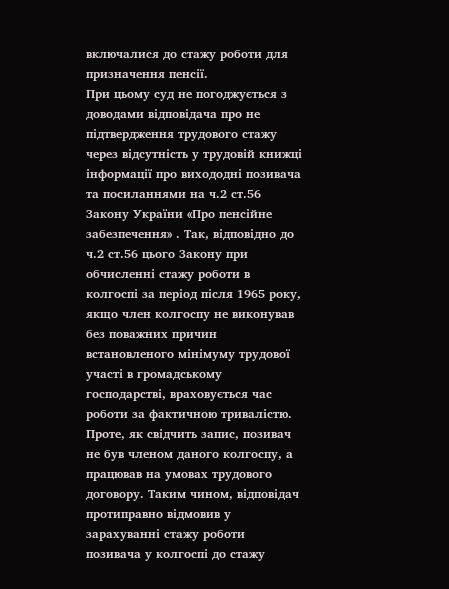включалися до стажу роботи для призначення пенсії.
При цьому суд не погоджується з доводами відповідача про не підтвердження трудового стажу через відсутність у трудовій книжці інформації про вихододні позивача та посиланнями на ч.2 ст.56 Закону України «Про пенсійне забезпечення» . Так, відповідно до ч.2 ст.56 цього Закону при обчисленні стажу роботи в колгоспі за період після 1965 року, якщо член колгоспу не виконував без поважних причин встановленого мінімуму трудової участі в громадському господарстві, враховується час роботи за фактичною тривалістю. Проте, як свідчить запис, позивач не був членом даного колгоспу, а працював на умовах трудового договору. Таким чином, відповідач протиправно відмовив у зарахуванні стажу роботи позивача у колгоспі до стажу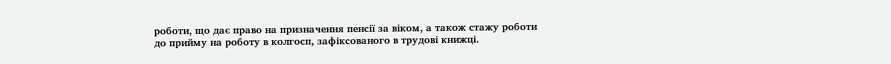роботи, що дає право на призначення пенсії за віком, а також стажу роботи до прийму на роботу в колгосп, зафіксованого в трудові книжці.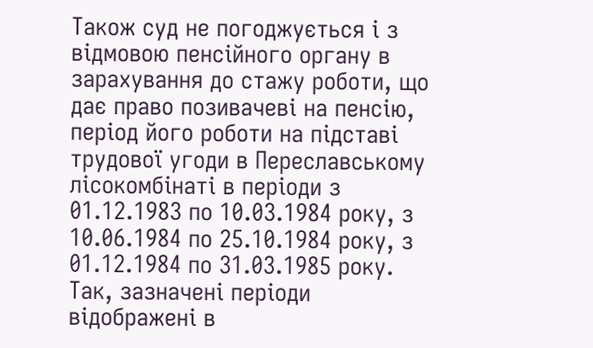Також суд не погоджується і з відмовою пенсійного органу в зарахування до стажу роботи, що дає право позивачеві на пенсію, період його роботи на підставі трудової угоди в Переславському лісокомбінаті в періоди з 01.12.1983 по 10.03.1984 року, з 10.06.1984 по 25.10.1984 року, з 01.12.1984 по 31.03.1985 року. Так, зазначені періоди відображені в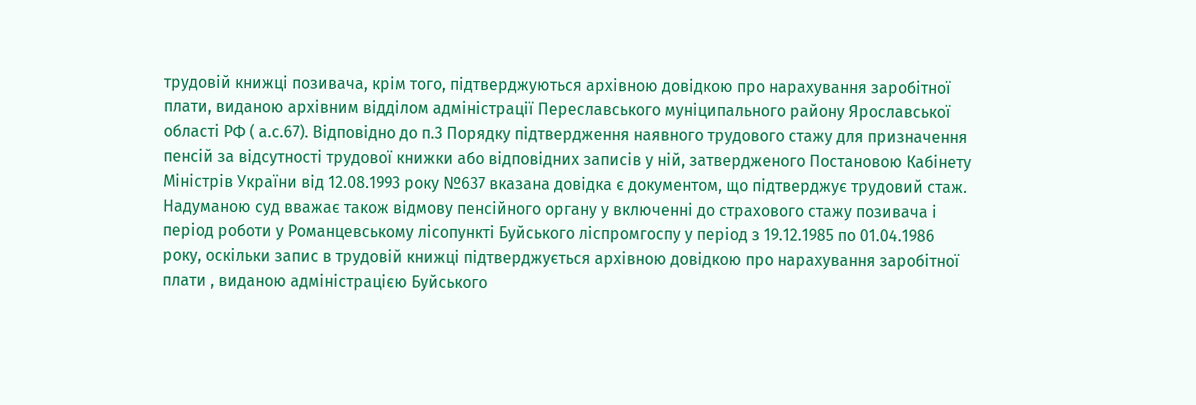трудовій книжці позивача, крім того, підтверджуються архівною довідкою про нарахування заробітної плати, виданою архівним відділом адміністрації Переславського муніципального району Ярославської області РФ ( а.с.67). Відповідно до п.3 Порядку підтвердження наявного трудового стажу для призначення пенсій за відсутності трудової книжки або відповідних записів у ній, затвердженого Постановою Кабінету Міністрів України від 12.08.1993 року №637 вказана довідка є документом, що підтверджує трудовий стаж.
Надуманою суд вважає також відмову пенсійного органу у включенні до страхового стажу позивача і період роботи у Романцевському лісопункті Буйського ліспромгоспу у період з 19.12.1985 по 01.04.1986 року, оскільки запис в трудовій книжці підтверджується архівною довідкою про нарахування заробітної плати , виданою адміністрацією Буйського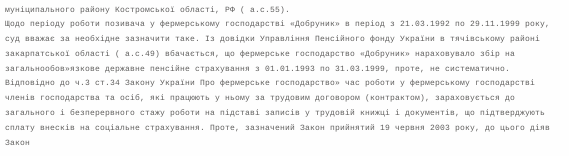муніципального району Костромської області, РФ ( а.с.55).
Щодо періоду роботи позивача у фермерському господарстві «Добруник» в період з 21.03.1992 по 29.11.1999 року, суд вважає за необхідне зазначити таке. Із довідки Управління Пенсійного фонду України в тячівському районі закарпатської області ( а.с.49) вбачається, що фермерське господарство «Добруник» нараховувало збір на загальнообов»язкове державне пенсійне страхування з 01.01.1993 по 31.03.1999, проте, не систематично.
Відповідно до ч.3 ст.34 Закону України Про фермерське господарство» час роботи у фермерському господарстві членів господарства та осіб, які працюють у ньому за трудовим договором (контрактом), зараховується до загального і безперервного стажу роботи на підставі записів у трудовій книжці і документів, що підтверджують сплату внесків на соціальне страхування. Проте, зазначений Закон прийнятий 19 червня 2003 року, до цього діяв Закон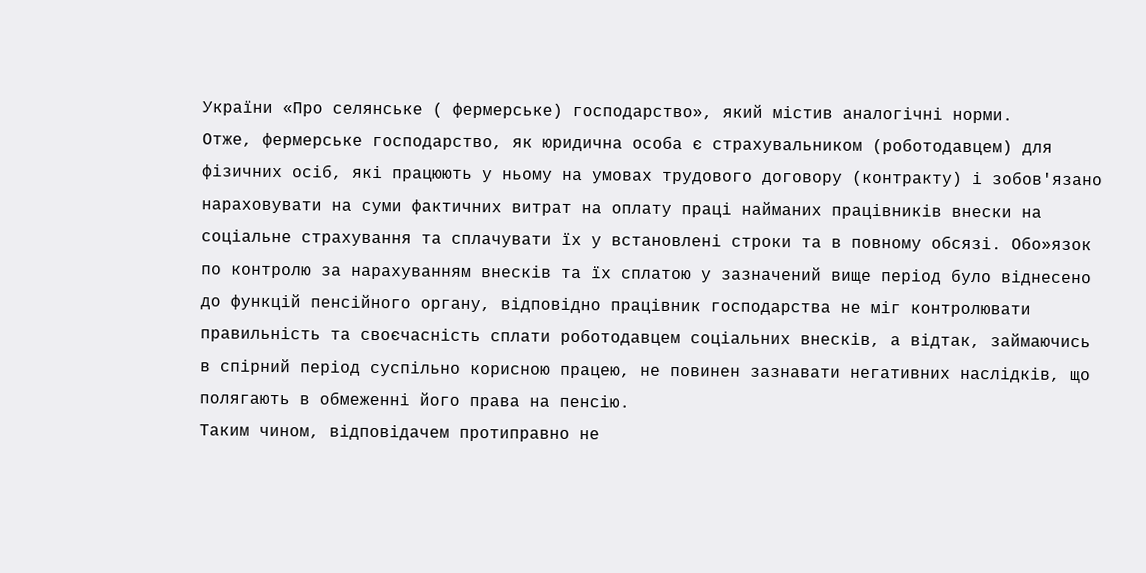України «Про селянське ( фермерське) господарство», який містив аналогічні норми.
Отже, фермерське господарство, як юридична особа є страхувальником (роботодавцем) для фізичних осіб, які працюють у ньому на умовах трудового договору (контракту) і зобов'язано нараховувати на суми фактичних витрат на оплату праці найманих працівників внески на соціальне страхування та сплачувати їх у встановлені строки та в повному обсязі. Обо»язок по контролю за нарахуванням внесків та їх сплатою у зазначений вище період було віднесено до функцій пенсійного органу, відповідно працівник господарства не міг контролювати правильність та своєчасність сплати роботодавцем соціальних внесків, а відтак, займаючись в спірний період суспільно корисною працею, не повинен зазнавати негативних наслідків, що полягають в обмеженні його права на пенсію.
Таким чином, відповідачем протиправно не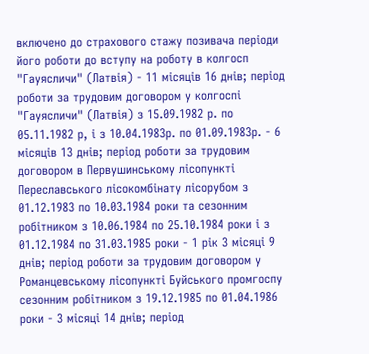включено до страхового стажу позивача періоди його роботи до вступу на роботу в колгосп "Гауясличи" (Латвія) - 11 місяців 16 днів; період роботи за трудовим договором у колгоспі "Гауясличи" (Латвія) з 15.09.1982 р. по 05.11.1982 р, і з 10.04.1983р. по 01.09.1983р. - 6 місяців 13 днів; період роботи за трудовим договором в Первушинському лісопункті Переславського лісокомбінату лісорубом з 01.12.1983 по 10.03.1984 роки та сезонним робітником з 10.06.1984 по 25.10.1984 роки і з 01.12.1984 по 31.03.1985 роки - 1 рік 3 місяці 9 днів; період роботи за трудовим договором у Романцевському лісопункті Буйського промгоспу сезонним робітником з 19.12.1985 по 01.04.1986 роки - 3 місяці 14 днів; період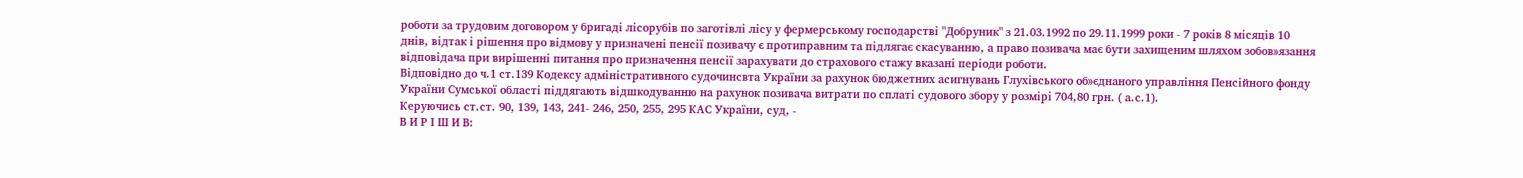роботи за трудовим договором у бригаді лісорубів по заготівлі лісу у фермерському господарстві "Добруник" з 21.03.1992 по 29.11.1999 роки - 7 років 8 місяців 10 днів, відтак і рішення про відмову у призначені пенсії позивачу є протиправним та підлягає скасуванню, а право позивача має бути захищеним шляхом зобов»язання відповідача при вирішенні питання про призначення пенсії зарахувати до страхового стажу вказані періоди роботи.
Відповідно до ч.1 ст.139 Кодексу адміністративного судочинсвта України за рахунок бюджетних асигнувань Глухівського об»єднаного управління Пенсійного фонду України Сумської області піддягають відшкодуванню на рахунок позивача витрати по сплаті судового збору у розмірі 704,80 грн. ( а.с.1).
Керуючись ст.ст. 90, 139, 143, 241- 246, 250, 255, 295 КАС України, суд, -
В И Р І Ш И В: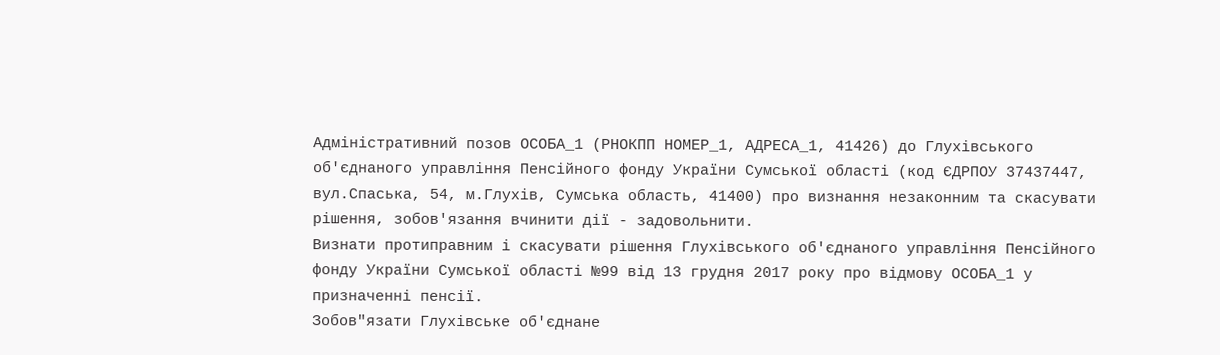Адміністративний позов ОСОБА_1 (РНОКПП НОМЕР_1, АДРЕСА_1, 41426) до Глухівського об'єднаного управління Пенсійного фонду України Сумської області (код ЄДРПОУ 37437447, вул.Спаська, 54, м.Глухів, Сумська область, 41400) про визнання незаконним та скасувати рішення, зобов'язання вчинити дії - задовольнити.
Визнати протиправним і скасувати рішення Глухівського об'єднаного управління Пенсійного фонду України Сумської області №99 від 13 грудня 2017 року про відмову ОСОБА_1 у призначенні пенсії.
Зобов"язати Глухівське об'єднане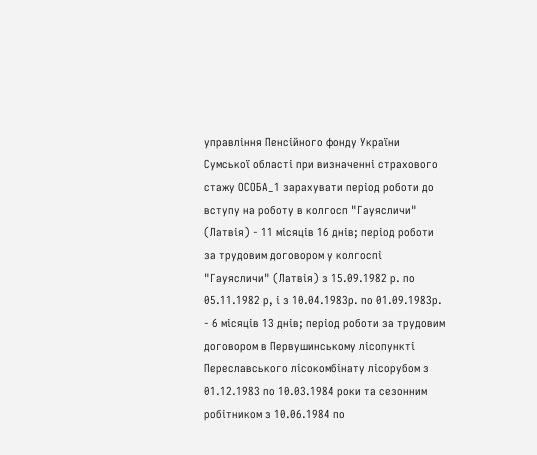управління Пенсійного фонду України Сумської області при визначенні страхового стажу ОСОБА_1 зарахувати період роботи до вступу на роботу в колгосп "Гауясличи" (Латвія) - 11 місяців 16 днів; період роботи за трудовим договором у колгоспі "Гауясличи" (Латвія) з 15.09.1982 р. по 05.11.1982 р, і з 10.04.1983р. по 01.09.1983р. - 6 місяців 13 днів; період роботи за трудовим договором в Первушинському лісопункті Переславського лісокомбінату лісорубом з 01.12.1983 по 10.03.1984 роки та сезонним робітником з 10.06.1984 по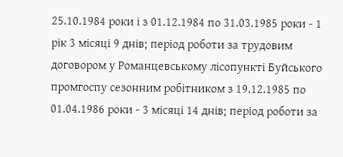25.10.1984 роки і з 01.12.1984 по 31.03.1985 роки - 1 рік 3 місяці 9 днів; період роботи за трудовим договором у Романцевському лісопункті Буйського промгоспу сезонним робітником з 19.12.1985 по 01.04.1986 роки - 3 місяці 14 днів; період роботи за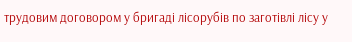трудовим договором у бригаді лісорубів по заготівлі лісу у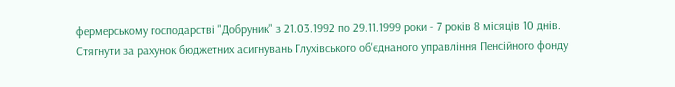фермерському господарстві "Добруник" з 21.03.1992 по 29.11.1999 роки - 7 років 8 місяців 10 днів.
Стягнути за рахунок бюджетних асигнувань Глухівського об'єднаного управління Пенсійного фонду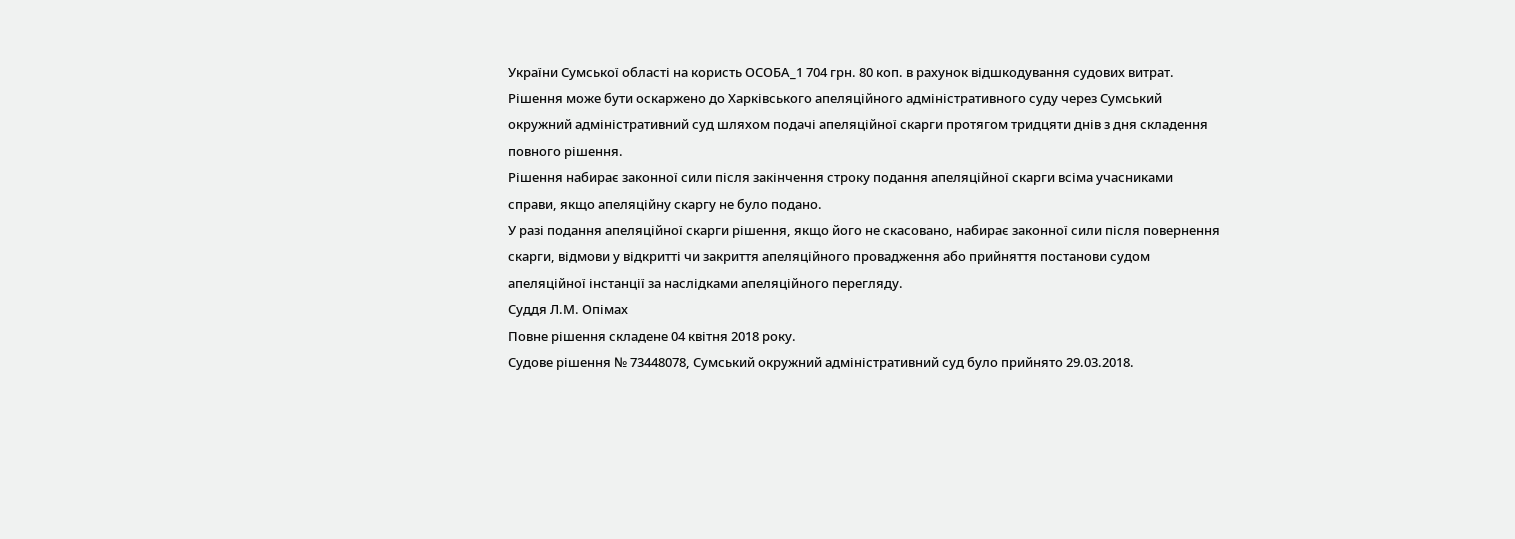України Сумської області на користь ОСОБА_1 704 грн. 80 коп. в рахунок відшкодування судових витрат.
Рішення може бути оскаржено до Харківського апеляційного адміністративного суду через Сумський окружний адміністративний суд шляхом подачі апеляційної скарги протягом тридцяти днів з дня складення повного рішення.
Рішення набирає законної сили після закінчення строку подання апеляційної скарги всіма учасниками справи, якщо апеляційну скаргу не було подано.
У разі подання апеляційної скарги рішення, якщо його не скасовано, набирає законної сили після повернення скарги, відмови у відкритті чи закриття апеляційного провадження або прийняття постанови судом апеляційної інстанції за наслідками апеляційного перегляду.
Суддя Л.М. Опімах
Повне рішення складене 04 квітня 2018 року.
Судове рішення № 73448078, Сумський окружний адміністративний суд було прийнято 29.03.2018.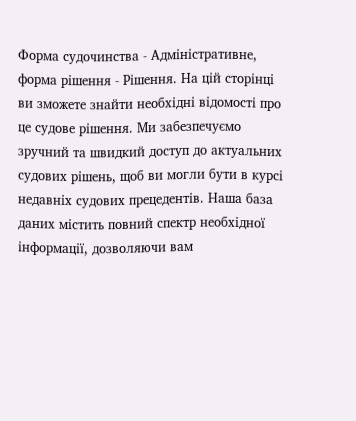Форма судочинства - Адміністративне, форма рішення - Рішення. На цій сторінці ви зможете знайти необхідні відомості про це судове рішення. Ми забезпечуємо зручний та швидкий доступ до актуальних судових рішень, щоб ви могли бути в курсі недавніх судових прецедентів. Наша база даних містить повний спектр необхідної інформації, дозволяючи вам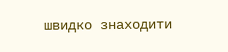швидко знаходити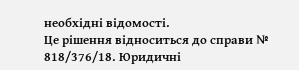необхідні відомості.
Це рішення відноситься до справи № 818/376/18. Юридичні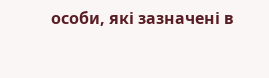особи, які зазначені в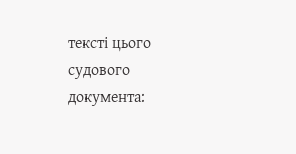тексті цього судового документа: